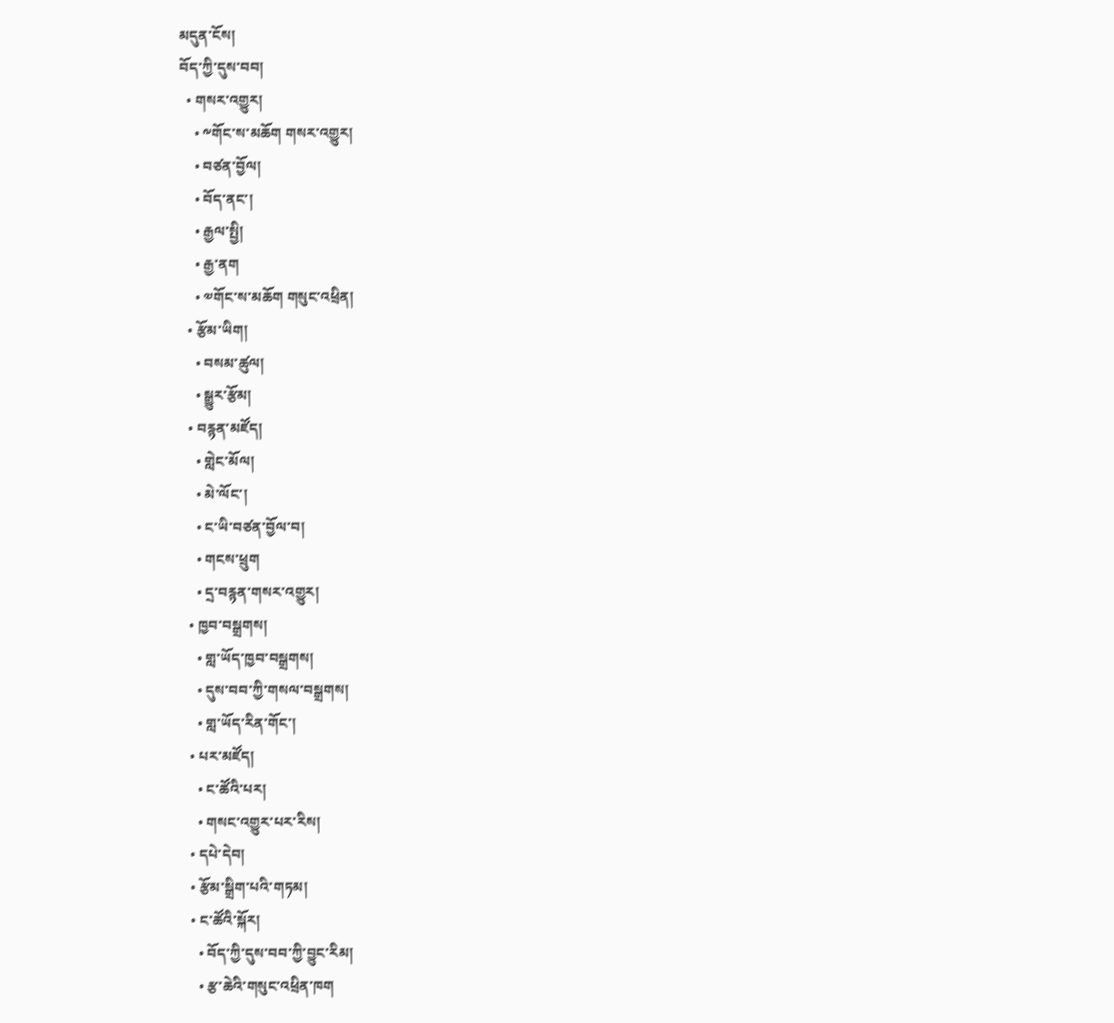མདུན་ངོས།
བོད་ཀྱི་དུས་བབ།
  • གསར་འགྱུར།
    • ༸གོང་ས་མཆོག གསར་འགྱུར།
    • བཙན་བྱོལ།
    • བོད་ནང་།
    • རྒྱལ་སྤྱི།
    • རྒྱ་ནག
    • ༧གོང་ས་མཆོག གསུང་འཕྲིན།
  • རྩོམ་ཡིག།
    • བསམ་ཚུལ།
    • སྒྱུར་རྩོམ།
  • བརྙན་མཛོད།
    • གླེང་མོལ།
    • མེ་ལོང་།
    • ང་ཡི་བཙན་བྱོལ་བ།
    • གངས་ཕྲུག
    • དྲ་བརྙན་གསར་འགྱུར།
  • ཁྱབ་བསྒྲགས།
    • གླ་ཡོད་ཁྱབ་བསྒྲགས།
    • དུས་བབ་ཀྱི་གསལ་བསྒྲགས།
    • གླ་ཡོད་རིན་གོང་།
  • པར་མཛོད།
    • ང་ཚོའི་པར།
    • གསང་འགྱུར་པར་རིས།
  • དཔེ་དེབ།
  • རྩོམ་སྒྲིག་པའི་གཏམ།
  • ང་ཚོའི་སྐོར།
    • བོད་ཀྱི་དུས་བབ་ཀྱི་བྱུང་རིམ།
    • རྩ་ཆེའི་གསུང་འཕྲིན་ཁག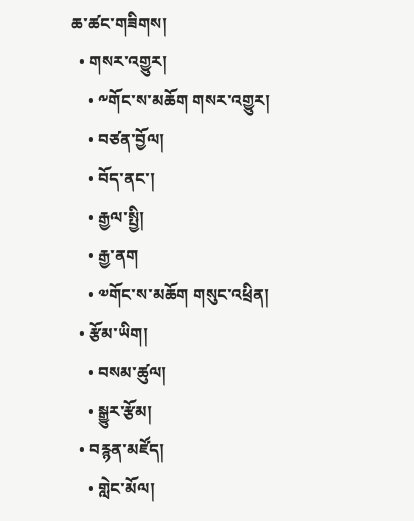ཆ་ཚང་གཟིགས།
  • གསར་འགྱུར།
    • ༸གོང་ས་མཆོག གསར་འགྱུར།
    • བཙན་བྱོལ།
    • བོད་ནང་།
    • རྒྱལ་སྤྱི།
    • རྒྱ་ནག
    • ༧གོང་ས་མཆོག གསུང་འཕྲིན།
  • རྩོམ་ཡིག།
    • བསམ་ཚུལ།
    • སྒྱུར་རྩོམ།
  • བརྙན་མཛོད།
    • གླེང་མོལ།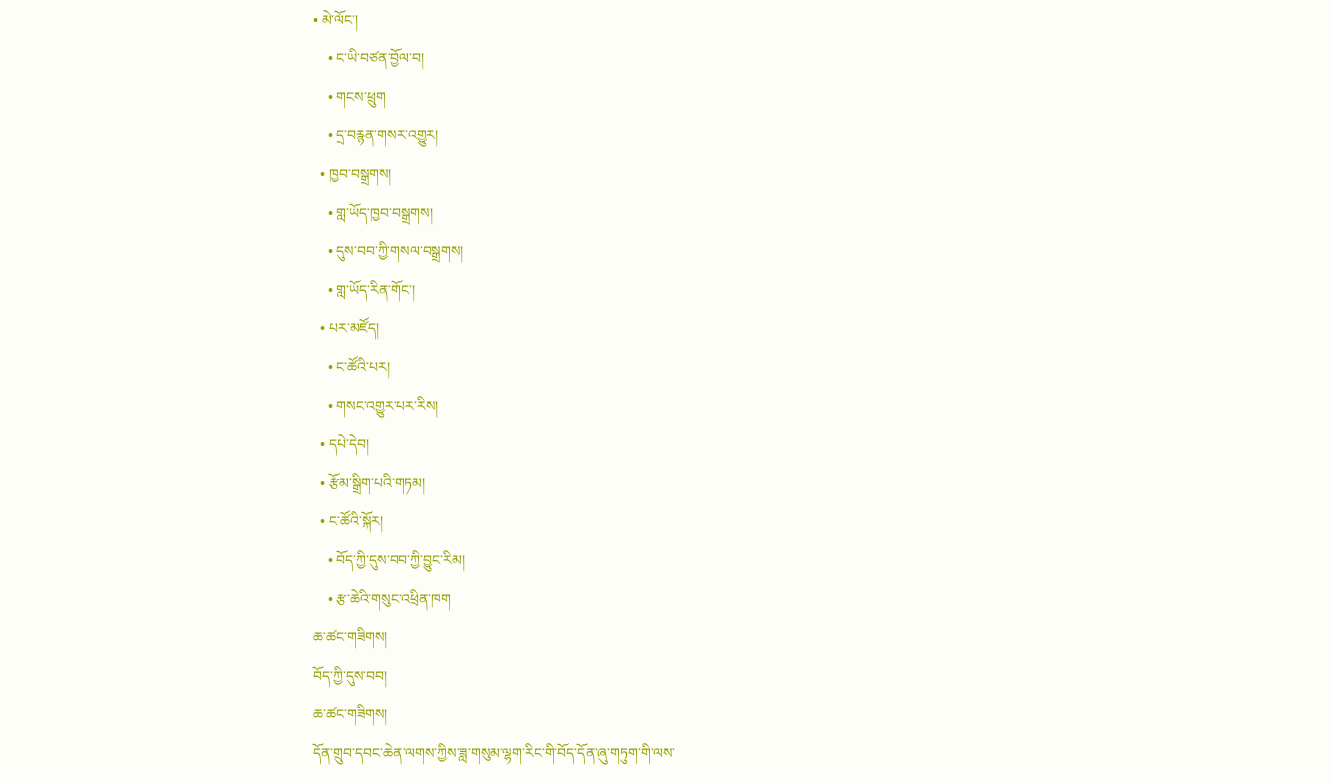• མེ་ལོང་།
    • ང་ཡི་བཙན་བྱོལ་བ།
    • གངས་ཕྲུག
    • དྲ་བརྙན་གསར་འགྱུར།
  • ཁྱབ་བསྒྲགས།
    • གླ་ཡོད་ཁྱབ་བསྒྲགས།
    • དུས་བབ་ཀྱི་གསལ་བསྒྲགས།
    • གླ་ཡོད་རིན་གོང་།
  • པར་མཛོད།
    • ང་ཚོའི་པར།
    • གསང་འགྱུར་པར་རིས།
  • དཔེ་དེབ།
  • རྩོམ་སྒྲིག་པའི་གཏམ།
  • ང་ཚོའི་སྐོར།
    • བོད་ཀྱི་དུས་བབ་ཀྱི་བྱུང་རིམ།
    • རྩ་ཆེའི་གསུང་འཕྲིན་ཁག
ཆ་ཚང་གཟིགས།
བོད་ཀྱི་དུས་བབ།
ཆ་ཚང་གཟིགས།
དོན་གྲུབ་དབང་ཆེན་ལགས་ཀྱིས་ཟླ་གསུམ་ལྷག་རིང་གི་བོད་དོན་ཞུ་གཏུག་གི་ལས་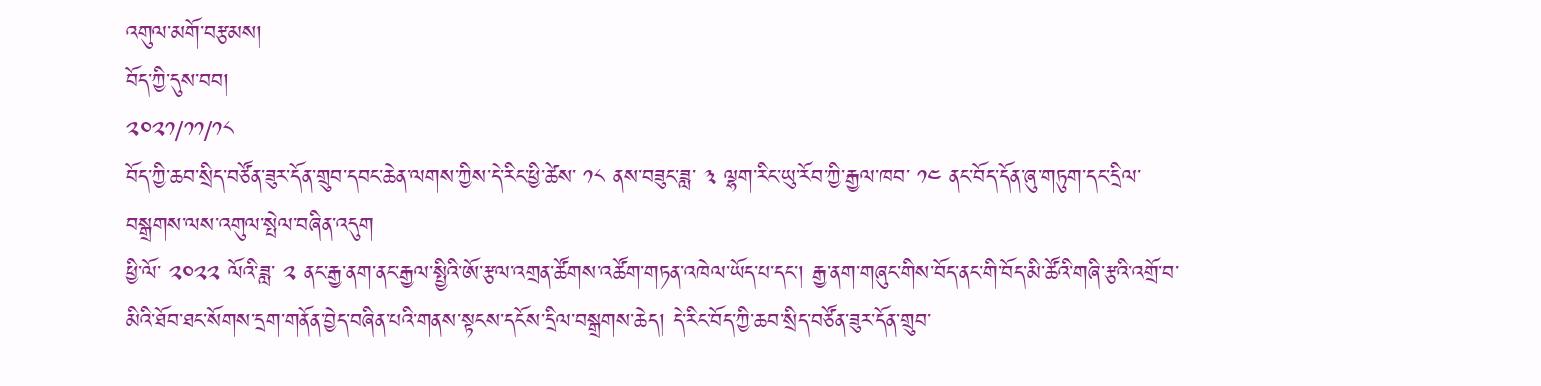འགུལ་མགོ་བརྩམས།
བོད་ཀྱི་དུས་བབ།
༢༠༢༡/༡༡/༡༨
བོད་ཀྱི་ཆབ་སྲིད་བཙོན་ཟུར་དོན་གྲུབ་དབང་ཆེན་ལགས་ཀྱིས་དེ་རིང་ཕྱི་ཚེས་ ༡༨ ནས་བཟུང་ཟླ་ ༣ ལྷག་རིང་ཡུ་རོབ་ཀྱི་རྒྱལ་ཁབ་ ༡༤ ནང་བོད་དོན་ཞུ་གཏུག་དང་དྲིལ་བསྒྲགས་ལས་འགུལ་སྤེལ་བཞིན་འདུག
ཕྱི་ལོ་ ༢༠༢༢ ལོའི་ཟླ་ ༢ ནང་རྒྱ་ནག་ནང་རྒྱལ་སྤྱིའི་ཨོ་རྩལ་འགྲན་ཚོགས་འཚོག་གཏན་འཁེལ་ཡོད་པ་དང་། རྒྱ་ནག་གཞུང་གིས་བོད་ནང་གི་བོད་མི་ཚོའི་གཞི་རྩའི་འགྲོ་བ་མིའི་ཐོབ་ཐང་སོགས་དྲག་གནོན་བྱེད་བཞིན་པའི་གནས་སྟངས་དངོས་དྲིལ་བསྒྲགས་ཆེད། དེ་རིང་བོད་ཀྱི་ཆབ་སྲིད་བཙོན་ཟུར་དོན་གྲུབ་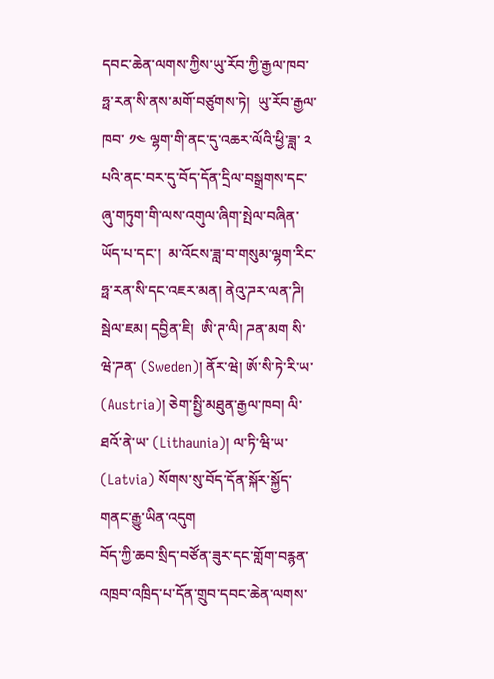དབང་ཆེན་ལགས་ཀྱིས་ཡུ་རོབ་ཀྱི་རྒྱལ་ཁབ་ཧྥ་རན་སི་ནས་མགོ་བཙུགས་ཏེ།  ཡུ་རོབ་རྒྱལ་ཁབ་ ༡༤ ལྷག་གི་ནང་དུ་འཆར་ལོའི་ཕྱི་ཟླ་ ༢ པའི་ནང་བར་དུ་བོད་དོན་དྲིལ་བསྒྲགས་དང་ཞུ་གཏུག་གི་ལས་འགུལ་ཞིག་སྤེལ་བཞིན་ཡོད་པ་དང་།  མ་འོངས་ཟླ་བ་གསུམ་ལྷག་རིང་ཧྥ་རན་སི་དང་འཇར་མན། ནེའུ་ཌར་ལན་ཌི། སྦེལ་ཇམ། དབྱིན་ཇི།  ཨི་ཊ་ལི། ཌན་མག སི་ཝེ་ཌན་ (Sweden)། ནོར་ཝེ། ཨོ་སི་ཏེ་རི་ཡ་ (Austria)། ཅེག་སྤྱི་མཐུན་རྒྱལ་ཁབ། ལི་ཐའོ་ནེ་ཡ་ (Lithaunia)། ལ་ཏི་ཝི་ཡ་ (Latvia) སོགས་སུ་བོད་དོན་སྐོར་སྐྱོད་གནང་རྒྱུ་ཡིན་འདུག
བོད་ཀྱི་ཆབ་སྲིད་བཙོན་ཟུར་དང་གློག་བརྙན་འཁྲབ་འཁྲིད་པ་དོན་གྲུབ་དབང་ཆེན་ལགས་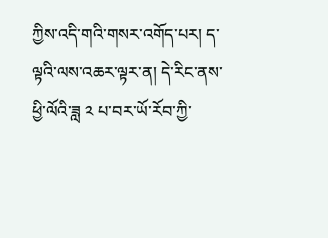ཀྱིས་འདི་གའི་གསར་འགོད་པར། ད་ལྟའི་ལས་འཆར་ལྟར་ན། དེ་རིང་ནས་ཕྱི་ལོའི་ཟླ ༢ པ་བར་ཡོ་རོབ་ཀྱི་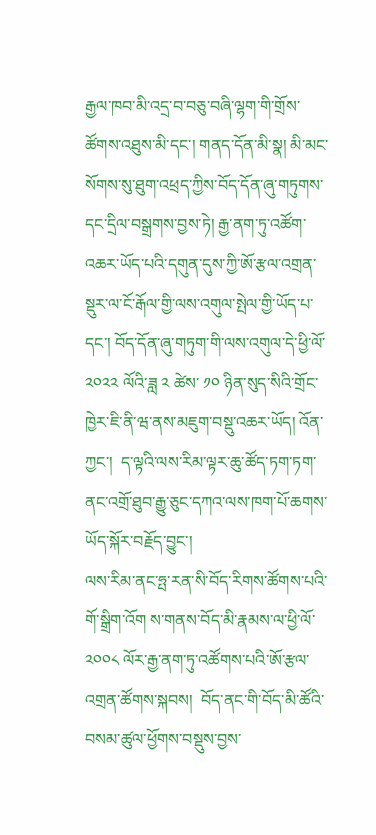རྒྱལ་ཁབ་མི་འདྲ་བ་བཅུ་བཞི་ལྷག་གི་གྲོས་ཚོགས་འཐུས་མི་དང་། གནད་དོན་མི་སྣ། མི་མང་སོགས་སུ་ཐུག་འཕྲད་ཀྱིས་བོད་དོན་ཞུ་གཏུགས་དང་དྲིལ་བསྒྲགས་བྱས་ཏེ། རྒྱ་ནག་ཏུ་འཚོག་འཆར་ཡོད་པའི་དགུན་དུས་ཀྱི་ཨོ་རྩལ་འགྲན་སྡུར་ལ་ངོ་རྒོལ་གྱི་ལས་འགུལ་སྤེལ་གྱི་ཡོད་པ་དང་། བོད་དོན་ཞུ་གཏུག་གི་ལས་འགུལ་དེ་ཕྱི་ལོ་ ༢༠༢༢ ལོའི་ཟླ ༢ ཚེས་ ༡༠ ཉིན་སུད་སིའི་གྲོང་ཁྱེར་ཇི་ནི་ཝ་ནས་མཇུག་བསྡུ་འཆར་ཡོད། འོན་ཀྱང་།  ད་ལྟའི་ལས་རིམ་ལྟར་ཆུ་ཚོད་ཏག་ཏག་ནང་འགྲོ་ཐུབ་རྒྱུ་ཅུང་དཀའ་ལས་ཁག་པོ་ཆགས་ཡོད་སྐོར་བརྗོད་བྱུང་།
ལས་རིམ་ནང་ཧྤ་རན་སི་བོད་རིགས་ཚོགས་པའི་གོ་སྒྲིག་འོག ས་གནས་བོད་མི་རྣམས་ལ་ཕྱི་ལོ་ ༢༠༠༨ ལོར་རྒྱ་ནག་ཏུ་འཚོགས་པའི་ཨོ་རྩལ་འགྲན་ཚོགས་སྐབས།  བོད་ནང་གི་བོད་མི་ཚོའི་བསམ་ཚུལ་ཕྱོགས་བསྡུས་བྱས་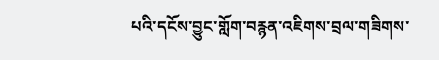པའི་དངོས་བྱུང་གློག་བརྙན་འཇིགས་བྲལ་གཟིགས་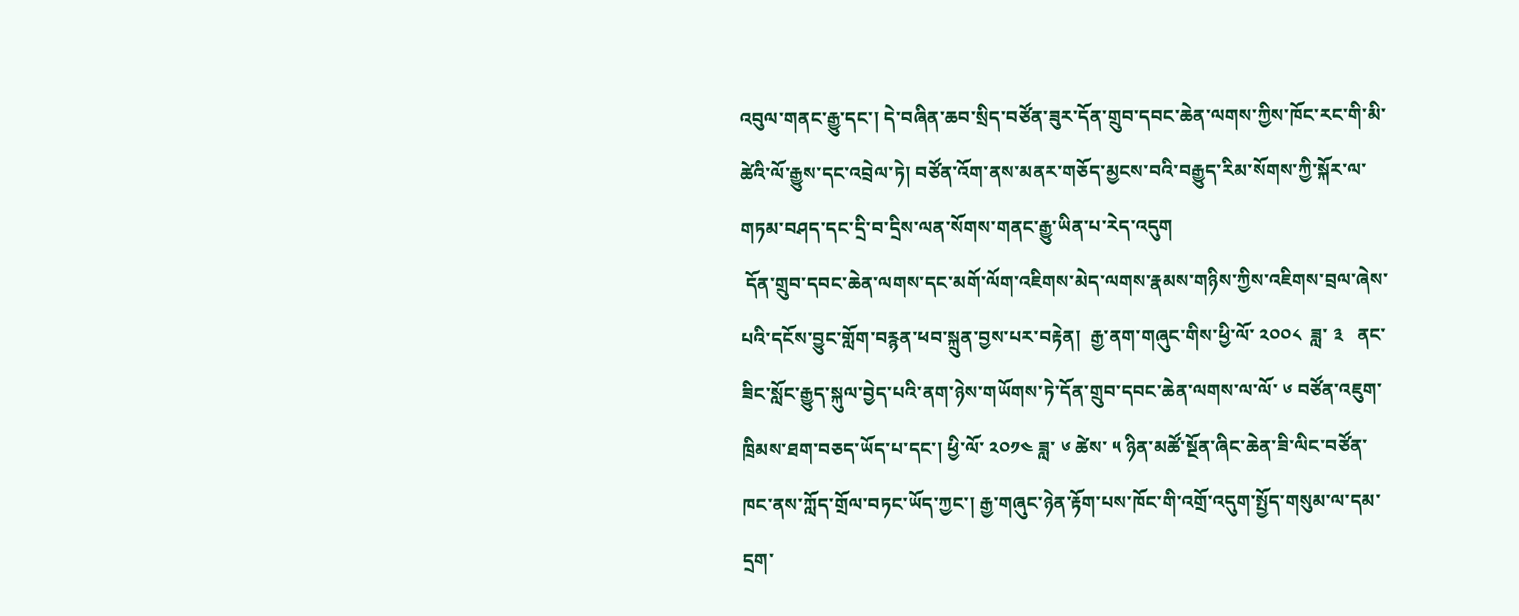འབུལ་གནང་རྒྱུ་དང་། དེ་བཞིན་ཆབ་སྲིད་བཙོན་ཟུར་དོན་གྲུབ་དབང་ཆེན་ལགས་ཀྱིས་ཁོང་རང་གི་མི་ཚེའི་ལོ་རྒྱུས་དང་འབྲེལ་ཏེ། བཙོན་འོག་ནས་མནར་གཅོད་མྱངས་བའི་བརྒྱུད་རིམ་སོགས་ཀྱི་སྐོར་ལ་གཏམ་བཤད་དང་དྲི་བ་དྲིས་ལན་སོགས་གནང་རྒྱུ་ཡིན་པ་རེད་འདུག
 དོན་གྲུབ་དབང་ཆེན་ལགས་དང་མགོ་ལོག་འཇིགས་མེད་ལགས་རྣམས་གཉིས་ཀྱིས་འཇིགས་བྲལ་ཞེས་པའི་དངོས་བྱུང་གློག་བརྙན་ཕབ་སྐྲུན་བྱས་པར་བརྟེན།  རྒྱ་ནག་གཞུང་གིས་ཕྱི་ལོ་ ༢༠༠༨  ཟླ་ ༣   ནང་ཟིང་སློང་རྒྱུད་སྐུལ་བྱེད་པའི་ནག་ཉེས་གཡོགས་ཏེ་དོན་གྲུབ་དབང་ཆེན་ལགས་ལ་ལོ་ ༦ བཙོན་འཇུག་ཁྲིམས་ཐག་བཅད་ཡོད་པ་དང་། ཕྱི་ལོ་ ༢༠༡༤ ཟླ་ ༦ ཚེས་ ༥ ཉིན་མཚོ་སྔོན་ཞིང་ཆེན་ཟི་ལིང་བཙོན་ཁང་ནས་ཀློད་གྲོལ་བཏང་ཡོད་ཀྱང་། རྒྱ་གཞུང་ཉེན་རྟོག་པས་ཁོང་གི་འགྲོ་འདུག་སྤྱོད་གསུམ་ལ་དམ་དྲག་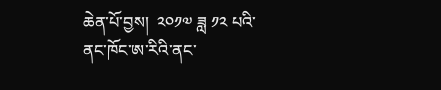ཆེན་པོ་བྱས།  ༢༠༡༧ ཟླ ༡༢ པའི་ནང་ཁོང་ཨ་རིའི་ནང་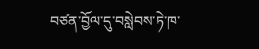བཙན་བྱོལ་དུ་བསླེབས་ཏེ་ཁ་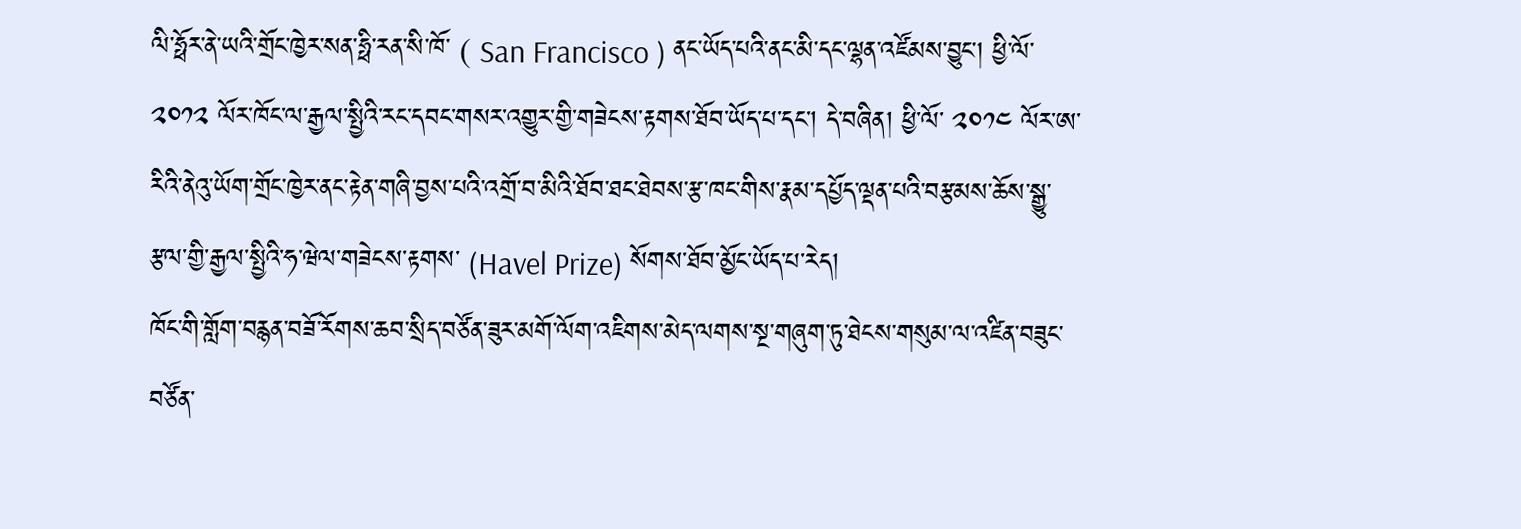ལི་ཧྥོར་ནེ་ཡའི་གྲོང་ཁྱེར་སན་ཧྥི་རན་སི་ཁོ་ ( San Francisco ) ནང་ཡོད་པའི་ནང་མི་དང་ལྷན་འཛོམས་བྱུང་། ཕྱི་ལོ་ ༢༠༡༢ ལོར་ཁོང་ལ་རྒྱལ་སྤྱིའི་རང་དབང་གསར་འགྱུར་གྱི་གཟེངས་རྟགས་ཐོབ་ཡོད་པ་དང་། དེ་བཞིན། ཕྱི་ལོ་ ༢༠༡༤ ལོར་ཨ་རིའི་ནེའུ་ཡོག་གྲོང་ཁྱེར་ནང་རྟེན་གཞི་བྱས་པའི་འགྲོ་བ་མིའི་ཐོབ་ཐང་ཐེབས་རྩ་ཁང་གིས་རྣམ་དཔྱོད་ལྡན་པའི་བརྩམས་ཆོས་སྒྱུ་རྩལ་གྱི་རྒྱལ་སྤྱིའི་ཧ་ཝེལ་གཟེངས་རྟགས་ (Havel Prize) སོགས་ཐོབ་མྱོང་ཡོད་པ་རེད།
ཁོང་གི་གློག་བརྙན་བཟོ་རོགས་ཆབ་སྲིད་བཙོན་ཟུར་མགོ་ལོག་འཇིགས་མེད་ལགས་སྔ་གཞུག་ཏུ་ཐེངས་གསུམ་ལ་འཛིན་བཟུང་བཙོན་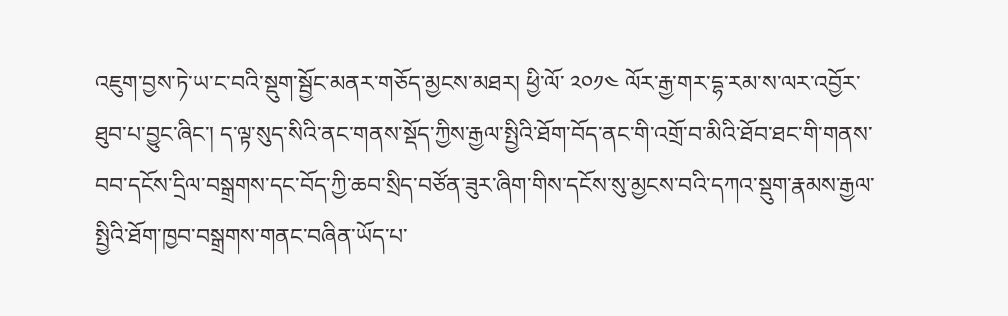འཇུག་བྱས་ཏེ་ཡ་ང་བའི་སྡུག་སྦྱོང་མནར་གཅོད་མྱངས་མཐར། ཕྱི་ལོ་ ༢༠༡༤ ལོར་རྒྱ་གར་དྷ་རམ་ས་ལར་འབྱོར་ཐུབ་པ་བྱུང་ཞིང་། ད་ལྟ་སུད་སིའི་ནང་གནས་སྡོད་ཀྱིས་རྒྱལ་སྤྱིའི་ཐོག་བོད་ནང་གི་འགྲོ་བ་མིའི་ཐོབ་ཐང་གི་གནས་བབ་དངོས་དྲིལ་བསྒྲགས་དང་བོད་ཀྱི་ཆབ་སྲིད་བཙོན་ཟུར་ཞིག་གིས་དངོས་སུ་མྱངས་བའི་དཀའ་སྡུག་རྣམས་རྒྱལ་སྤྱིའི་ཐོག་ཁྱབ་བསྒྲགས་གནང་བཞིན་ཡོད་པ་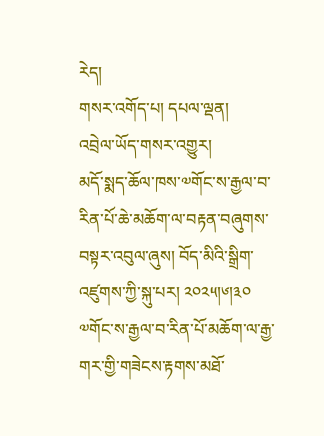རེད།
གསར་འགོད་པ། དཔལ་ལྡན།
འབྲེལ་ཡོད་གསར་འགྱུར།
མདོ་སྨད་ཆོལ་ཁས་༧གོང་ས་རྒྱལ་བ་རིན་པོ་ཆེ་མཆོག་ལ་བརྟན་བཞུགས་བསྟར་འབུལ་ཞུས། བོད་མིའི་སྒྲིག་འཛུགས་ཀྱི་སྐུ་པར། ༢༠༢༥།༦།༣༠
༧གོང་ས་རྒྱལ་བ་རིན་པོ་མཆོག་ལ་རྒྱ་གར་གྱི་གཟེངས་རྟགས་མཐོ་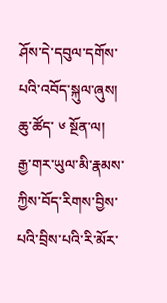ཤོས་དེ་དབུལ་དགོས་པའི་འབོད་སྐུལ་ཞུས།
ཆུ་ཚོད་ ༦ སྔོན་ལ།
རྒྱ་གར་ཡུལ་མི་རྣམས་ཀྱིས་བོད་རིགས་བྱིས་པའི་བྲིས་པའི་རི་མོར་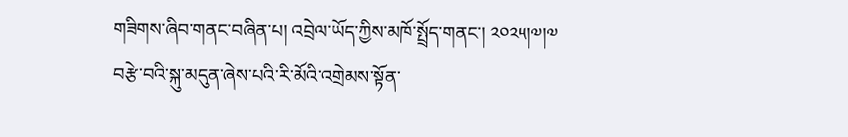གཟིགས་ཞིབ་གནང་བཞིན་པ། འབྲེལ་ཡོད་ཀྱིས་མཁོ་སྤྲོད་གནང་། ༢༠༢༥།༧།༧
བརྩེ་བའི་སྐུ་མདུན་ཞེས་པའི་རི་མོའི་འགྲེམས་སྟོན་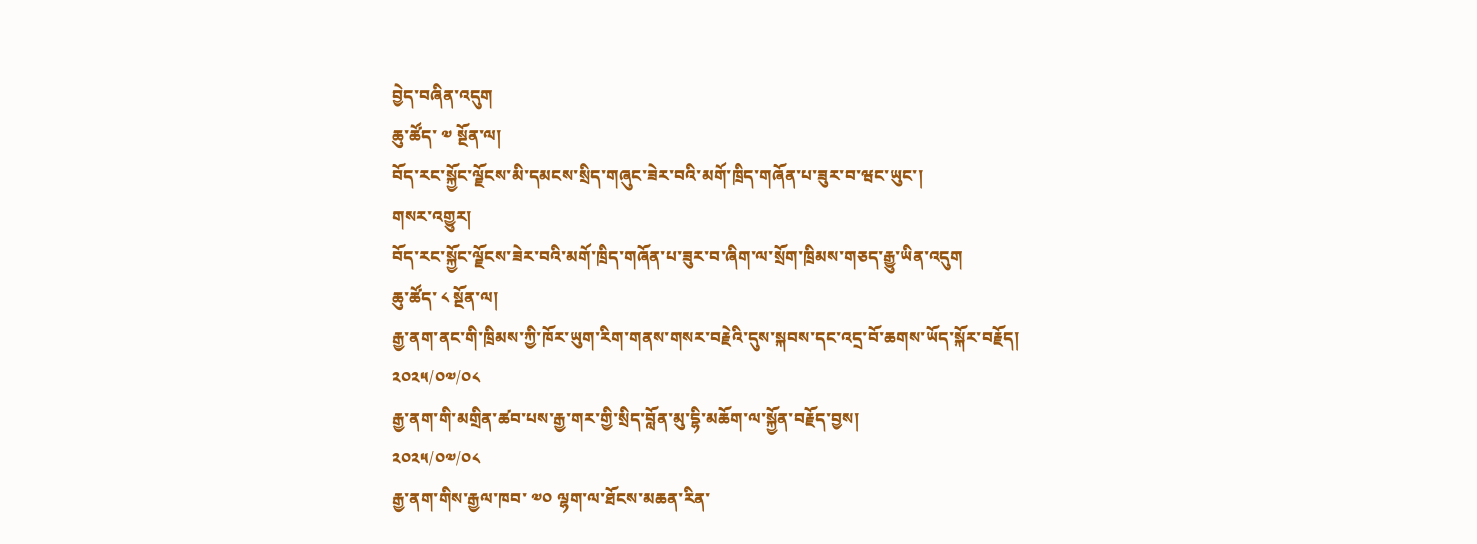བྱེད་བཞིན་འདུག
ཆུ་ཚོད་ ༧ སྔོན་ལ།
བོད་རང་སྐྱོང་ལྗོངས་མི་དམངས་སྲིད་གཞུང་ཟེར་བའི་མགོ་ཁྲིད་གཞོན་པ་ཟུར་བ་ཝང་ཡུང་།
གསར་འགྱུར།
བོད་རང་སྐྱོང་ལྗོངས་ཟེར་བའི་མགོ་ཁྲིད་གཞོན་པ་ཟུར་བ་ཞིག་ལ་སྲོག་ཁྲིམས་གཅད་རྒྱུ་ཡིན་འདུག
ཆུ་ཚོད་ ༨ སྔོན་ལ།
རྒྱ་ནག་ནང་གི་ཁྲིམས་ཀྱི་ཁོར་ཡུག་རིག་གནས་གསར་བརྗེའི་དུས་སྐབས་དང་འདྲ་བོ་ཆགས་ཡོད་སྐོར་བརྗོད།
༢༠༢༥/༠༧/༠༨
རྒྱ་ནག་གི་མགྲིན་ཚབ་པས་རྒྱ་གར་གྱི་སྲིད་བློན་མུ་དྷི་མཆོག་ལ་སྐྱོན་བརྗོད་བྱས།
༢༠༢༥/༠༧/༠༨
རྒྱ་ནག་གིས་རྒྱལ་ཁབ་ ༧༠ ལྷག་ལ་ཐོངས་མཆན་རིན་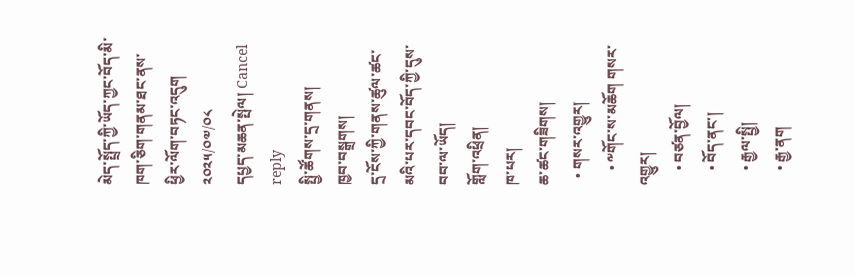མེད་སྤྲོད་ཀྱི་ཡོད་ཀྱང་བོད་མི་ཁག་ཅིག་གནམ་ཐང་ནས་ཕྱིར་ལོག་བཏང་འདུག
༢༠༢༥/༠༧/༠༨
དཔྱད་མཆན་སྤེལ། Cancel reply
སྤྱི་ཚོགས་དྲ་གནས།
ཁྱབ་བསྒྲགས།
དྲ་ངོས་ཀྱི་གནས་ཚུལ་ཚང་མའི་པར་དབང་བོད་ཀྱི་དུས་བབ་ལ་ཡོད།
གློག་འཕྲིན།
ཁ་པར།
ཆ་ཚང་གཟིགས།
  • གསར་འགྱུར།
    • ༸གོང་ས་མཆོག གསར་འགྱུར།
    • བཙན་བྱོལ།
    • བོད་ནང་།
    • རྒྱལ་སྤྱི།
    • རྒྱ་ནག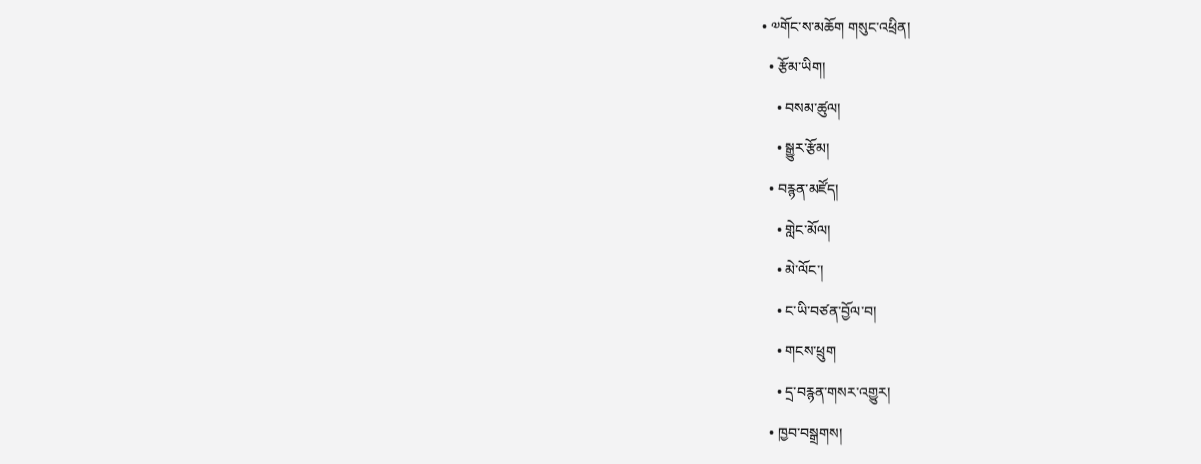• ༧གོང་ས་མཆོག གསུང་འཕྲིན།
  • རྩོམ་ཡིག།
    • བསམ་ཚུལ།
    • སྒྱུར་རྩོམ།
  • བརྙན་མཛོད།
    • གླེང་མོལ།
    • མེ་ལོང་།
    • ང་ཡི་བཙན་བྱོལ་བ།
    • གངས་ཕྲུག
    • དྲ་བརྙན་གསར་འགྱུར།
  • ཁྱབ་བསྒྲགས།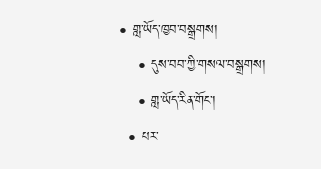• གླ་ཡོད་ཁྱབ་བསྒྲགས།
    • དུས་བབ་ཀྱི་གསལ་བསྒྲགས།
    • གླ་ཡོད་རིན་གོང་།
  • པར་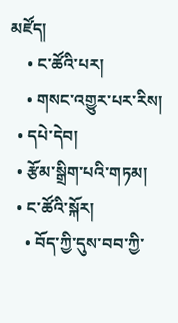མཛོད།
    • ང་ཚོའི་པར།
    • གསང་འགྱུར་པར་རིས།
  • དཔེ་དེབ།
  • རྩོམ་སྒྲིག་པའི་གཏམ།
  • ང་ཚོའི་སྐོར།
    • བོད་ཀྱི་དུས་བབ་ཀྱི་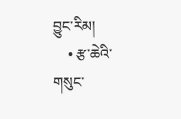བྱུང་རིམ།
    • རྩ་ཆེའི་གསུང་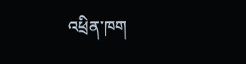འཕྲིན་ཁག